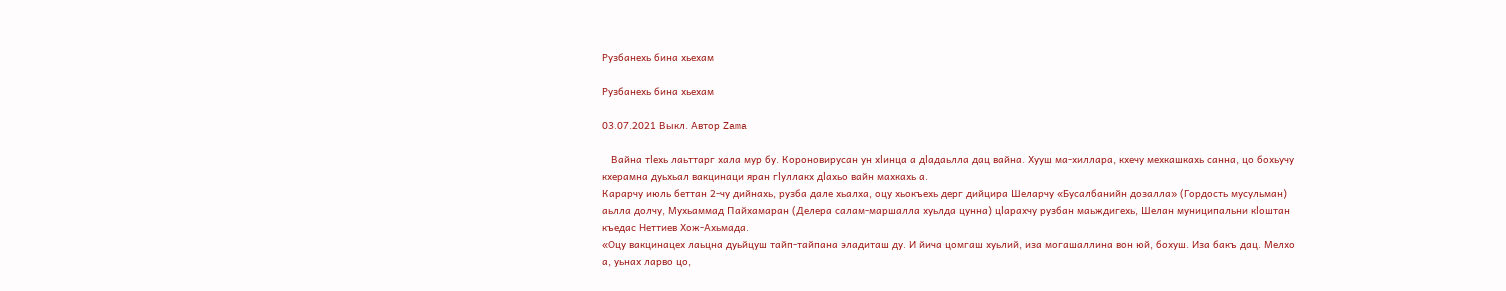Рузбанехь бина хьехам

Рузбанехь бина хьехам

03.07.2021 Выкл. Автор Zama

   Вайна тlехь лаьттарг хала мур бу. Короновирусан ун хlинца а дlадаьлла дац вайна. Хууш ма-хиллара, кхечу мехкашкахь санна, цо бохьучу кхерамна дуьхьал вакцинаци яран гlуллакх дlахьо вайн махкахь а.
Карарчу июль беттан 2-чу дийнахь, рузба дале хьалха, оцу хьокъехь дерг дийцира Шеларчу «Бусалбанийн дозалла» (Гордость мусульман) аьлла долчу, Мухьаммад Пайхамаран (Делера салам-маршалла хуьлда цунна) цlарахчу рузбан маьждигехь, Шелан муниципальни кlоштан къедас Неттиев Хож-Ахьмада.
«Оцу вакцинацех лаьцна дуьйцуш тайп-тайпана эладиташ ду. И йича цомгаш хуьлий, иза могашаллина вон юй, бохуш. Иза бакъ дац. Мелхо а, уьнах ларво цо,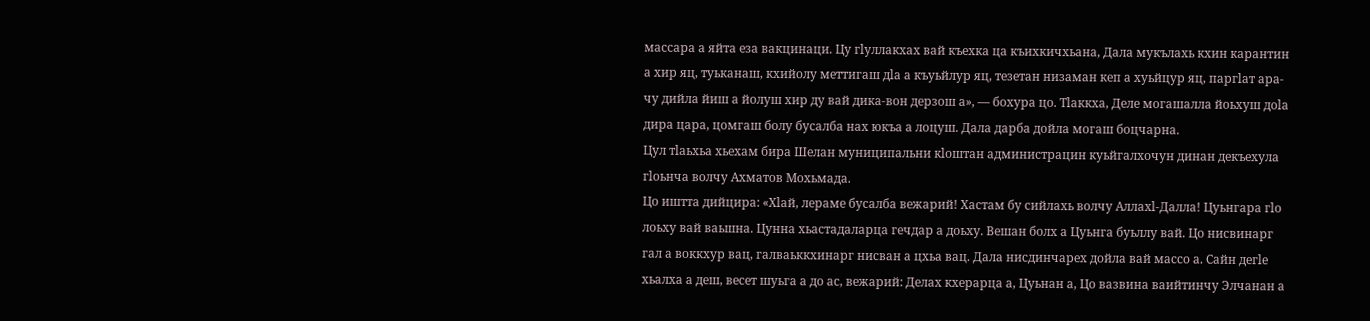массара а яйта еза вакцинаци. Цу гlуллакхах вай къехка ца къихкичхьана, Дала мукълахь кхин карантин а хир яц, туьканаш, кхийолу меттигаш дlа а къуьйлур яц, тезетан низаман кеп а хуьйцур яц, паргlат ара-чу дийла йиш а йолуш хир ду вай дика-вон дерзош а», — бохура цо. Тlаккха, Деле могашалла йоьхуш доlа дира цара, цомгаш болу бусалба нах юкъа а лоцуш. Дала дарба дойла могаш боцчарна.
Цул тlаьхьа хьехам бира Шелан муниципальни кlоштан администрацин куьйгалхочун динан декъехула гlоьнча волчу Ахматов Мохьмада.
Цо иштта дийцира: «Хlай, лераме бусалба вежарий! Хастам бу сийлахь волчу Аллахl-Далла! Цуьнгара гlо лоьху вай ваьшна. Цунна хьастадаларца гечдар а доьху. Вешан болх а Цуьнга буьллу вай. Цо нисвинарг гал а воккхур вац, галваьккхинарг нисван а цхьа вац. Дала нисдинчарех дойла вай массо а. Сайн дегlе хьалха а деш, весет шуьга а до ас, вежарий: Делах кхерарца а, Цуьнан а, Цо вазвина ваийтинчу Элчанан а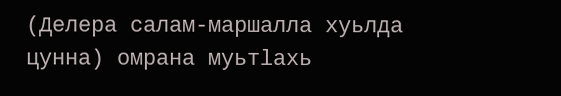(Делера салам-маршалла хуьлда цунна) омрана муьтlахь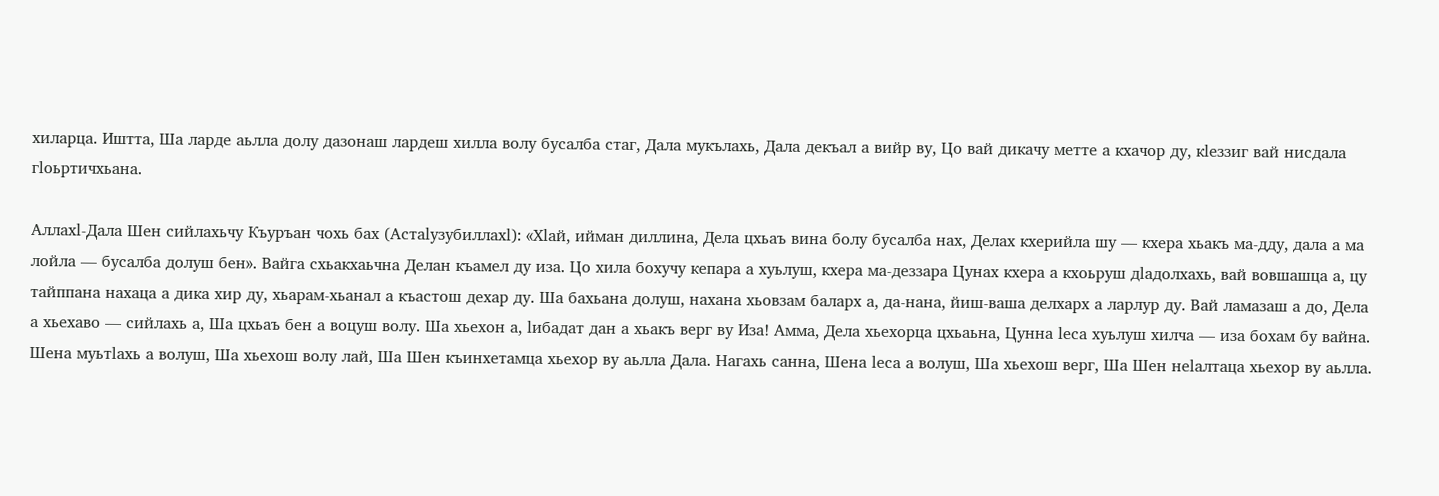хиларца. Иштта, Ша ларде аьлла долу дазонаш лардеш хилла волу бусалба стаг, Дала мукълахь, Дала декъал а вийр ву, Цо вай дикачу метте а кхачор ду, кlеззиг вай нисдала гlоьртичхьана.

Аллахl-Дала Шен сийлахьчу Къуръан чохь бах (Астаlузубиллахl): «Хlай, ийман диллина, Дела цхьаъ вина болу бусалба нах, Делах кхерийла шу — кхера хьакъ ма-дду, дала а ма лойла — бусалба долуш бен». Вайга схьакхаьчна Делан къамел ду иза. Цо хила бохучу кепара а хуьлуш, кхера ма-деззара Цунах кхера а кхоьруш дlадолхахь, вай вовшашца а, цу тайппана нахаца а дика хир ду, хьарам-хьанал а къастош дехар ду. Ша бахьана долуш, нахана хьовзам баларх а, да-нана, йиш-ваша делхарх а ларлур ду. Вай ламазаш а до, Дела а хьехаво — сийлахь а, Ша цхьаъ бен а воцуш волу. Ша хьехон а, lибадат дан а хьакъ верг ву Иза! Амма, Дела хьехорца цхьаьна, Цунна lеса хуьлуш хилча — иза бохам бу вайна. Шена муьтlахь а волуш, Ша хьехош волу лай, Ша Шен къинхетамца хьехор ву аьлла Дала. Нагахь санна, Шена lеса а волуш, Ша хьехош верг, Ша Шен неlалтаца хьехор ву аьлла.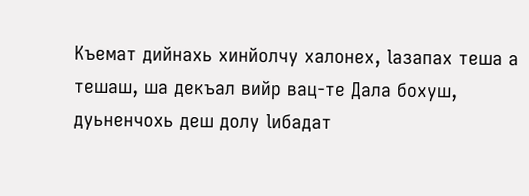Къемат дийнахь хинйолчу халонех, lазапах теша а тешаш, ша декъал вийр вац-те Дала бохуш, дуьненчохь деш долу lибадат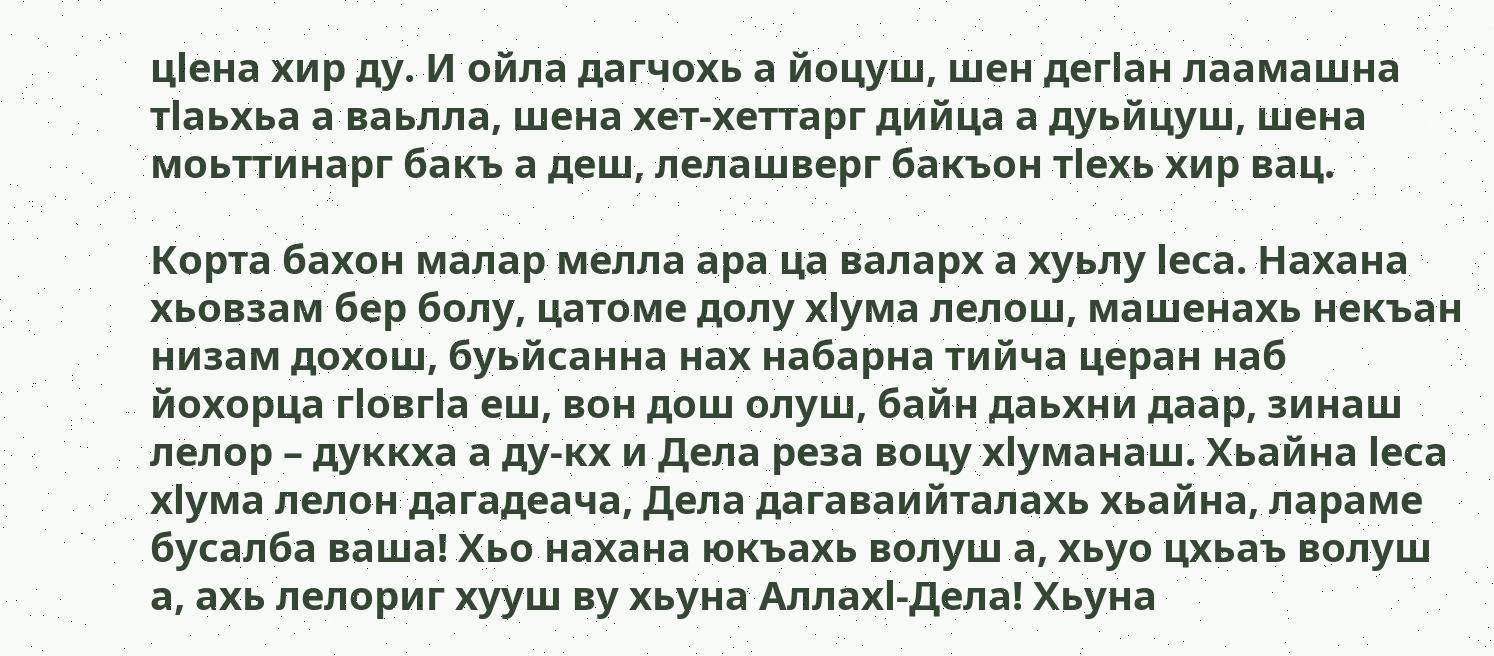цlена хир ду. И ойла дагчохь а йоцуш, шен дегlан лаамашна тlаьхьа а ваьлла, шена хет-хеттарг дийца а дуьйцуш, шена моьттинарг бакъ а деш, лелашверг бакъон тlехь хир вац.

Корта бахон малар мелла ара ца валарх а хуьлу lеса. Нахана хьовзам бер болу, цатоме долу хlума лелош, машенахь некъан низам дохош, буьйсанна нах набарна тийча церан наб йохорца гlовгlа еш, вон дош олуш, байн даьхни даар, зинаш лелор – дуккха а ду-кх и Дела реза воцу хlуманаш. Хьайна lеса хlума лелон дагадеача, Дела дагаваийталахь хьайна, лараме бусалба ваша! Хьо нахана юкъахь волуш а, хьуо цхьаъ волуш а, ахь лелориг хууш ву хьуна Аллахl-Дела! Хьуна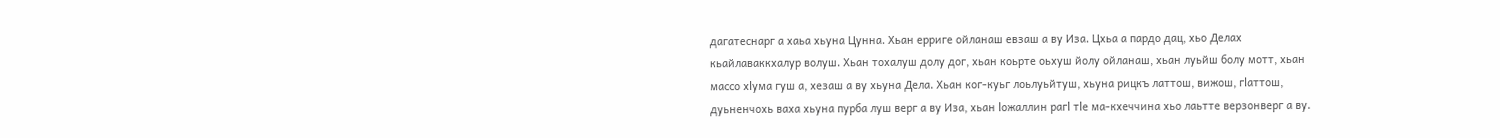дагатеснарг а хаьа хьуна Цунна. Хьан ерриге ойланаш евзаш а ву Иза. Цхьа а пардо дац, хьо Делах кьайлаваккхалур волуш. Хьан тохалуш долу дог, хьан коьрте оьхуш йолу ойланаш, хьан луьйш болу мотт, хьан массо хlума гуш а, хезаш а ву хьуна Дела. Хьан ког-куьг лоьлуьйтуш, хьуна рицкъ латтош, вижош, гlаттош, дуьненчохь ваха хьуна пурба луш верг а ву Иза, хьан lожаллин рагl тlе ма-кхеччина хьо лаьтте верзонверг а ву.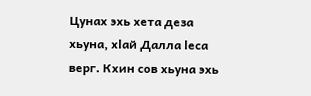Цунах эхь хета деза хьуна, хlай Далла lеса верг. Кхин сов хьуна эхь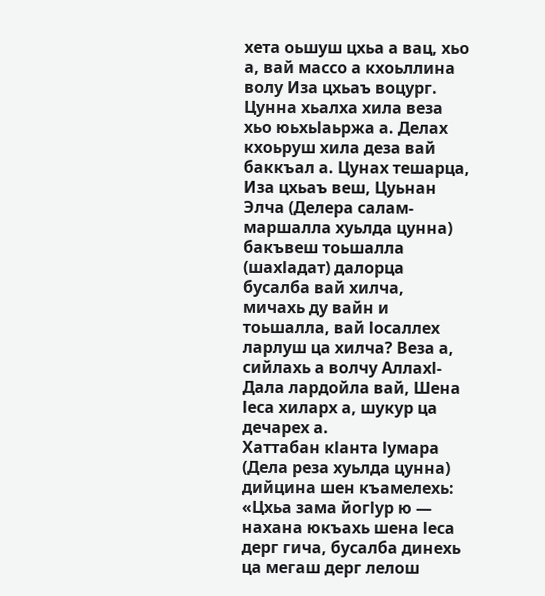хета оьшуш цхьа а вац, хьо а, вай массо а кхоьллина волу Иза цхьаъ воцург. Цунна хьалха хила веза хьо юьхьlаьржа а. Делах кхоьруш хила деза вай баккъал а. Цунах тешарца, Иза цхьаъ веш, Цуьнан Элча (Делера салам-маршалла хуьлда цунна) бакъвеш тоьшалла (шахlадат) далорца бусалба вай хилча, мичахь ду вайн и тоьшалла, вай lосаллех ларлуш ца хилча? Веза а, сийлахь а волчу Аллахl-Дала лардойла вай, Шена lеса хиларх а, шукур ца дечарех а.
Хаттабан кlанта lумара (Дела реза хуьлда цунна) дийцина шен къамелехь: «Цхьа зама йогlур ю — нахана юкъахь шена lеса дерг гича, бусалба динехь ца мегаш дерг лелош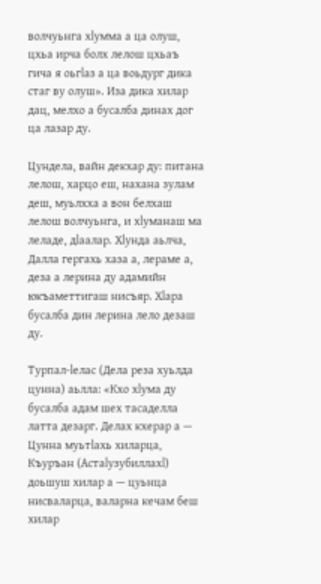волчуьнга хlумма а ца олуш, цхьа ирча болх лелош цхьаъ гича я оьгlаз а ца воьдург дика стаг ву олуш». Иза дика хилар дац, мелхо а бусалба динах дог ца лазар ду.

Цундела, вайн декхар ду: питана лелош, харцо еш, нахана зулам деш, муьлхха а вон белхаш лелош волчуьнга, и хlуманаш ма леладе, дlаалар. Хlунда аьлча, Далла гергахь хаза а, лераме а, деза а лерина ду адамийн юкъаметтигаш нисъяр. Хlара бусалба дин лерина лело дезаш ду.

Турпал-lелас (Дела реза хуьлда цунна) аьлла: «Кхо хlума ду бусалба адам шех тасаделла латта дезарг. Делах кхерар а — Цунна муьтlахь хиларца, Къуръан (Астаlузубиллахl) доьшуш хилар а — цуьнца нисваларца, валарна кечам беш хилар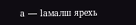а — lамалш ярехь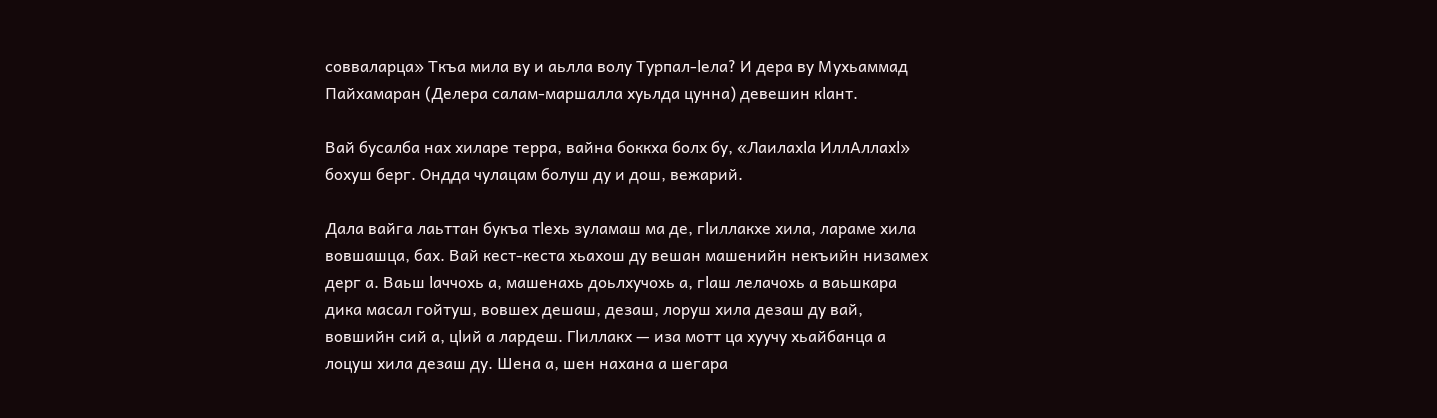совваларца» Ткъа мила ву и аьлла волу Турпал-lела? И дера ву Мухьаммад Пайхамаран (Делера салам-маршалла хуьлда цунна) девешин кlант.

Вай бусалба нах хиларе терра, вайна боккха болх бу, «Лаилахlа ИллАллахl» бохуш берг. Ондда чулацам болуш ду и дош, вежарий.

Дала вайга лаьттан букъа тlехь зуламаш ма де, гlиллакхе хила, лараме хила вовшашца, бах. Вай кест-кеста хьахош ду вешан машенийн некъийн низамех дерг а. Ваьш lаччохь а, машенахь доьлхучохь а, гlаш лелачохь а ваьшкара дика масал гойтуш, вовшех дешаш, дезаш, лоруш хила дезаш ду вай, вовшийн сий а, цlий а лардеш. Гlиллакх — иза мотт ца хуучу хьайбанца а лоцуш хила дезаш ду. Шена а, шен нахана а шегара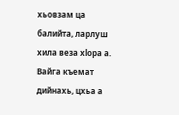хьовзам ца балийта, ларлуш хила веза хlора а. Вайга къемат дийнахь, цхьа а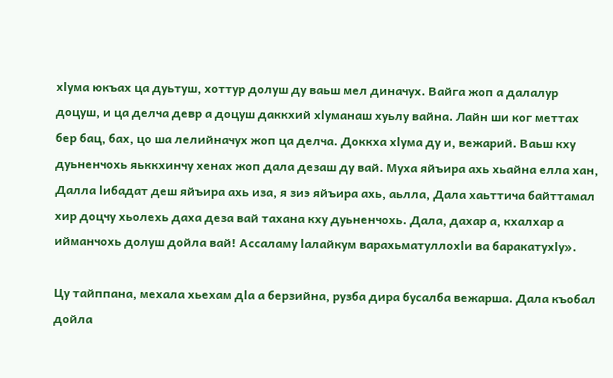хlума юкъах ца дуьтуш, хоттур долуш ду ваьш мел диначух. Вайга жоп а далалур доцуш, и ца делча девр а доцуш даккхий хlуманаш хуьлу вайна. Лайн ши ког меттах бер бац, бах, цо ша лелийначух жоп ца делча. Доккха хlума ду и, вежарий. Ваьш кху дуьненчохь яьккхинчу хенах жоп дала дезаш ду вай. Муха яйъира ахь хьайна елла хан, Далла lибадат деш яйъира ахь иза, я зиэ яйъира ахь, аьлла, Дала хаьттича байттамал хир доцчу хьолехь даха деза вай тахана кху дуьненчохь. Дала, дахар а, кхалхар а ийманчохь долуш дойла вай! Ассаламу lалайкум варахьматуллохlи ва баракатухlу».

Цу тайппана, мехала хьехам дlа а берзийна, рузба дира бусалба вежарша. Дала къобал дойла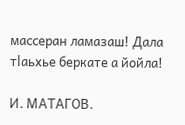массеран ламазаш! Дала тlаьхье беркате а йойла!

И. МАТАГОВ.